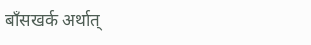बाँसखर्क अर्थात्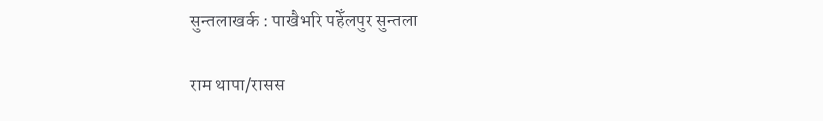सुन्तलाखर्क : पाखैभरि पहेँलपुर सुन्तला

राम थापा/रासस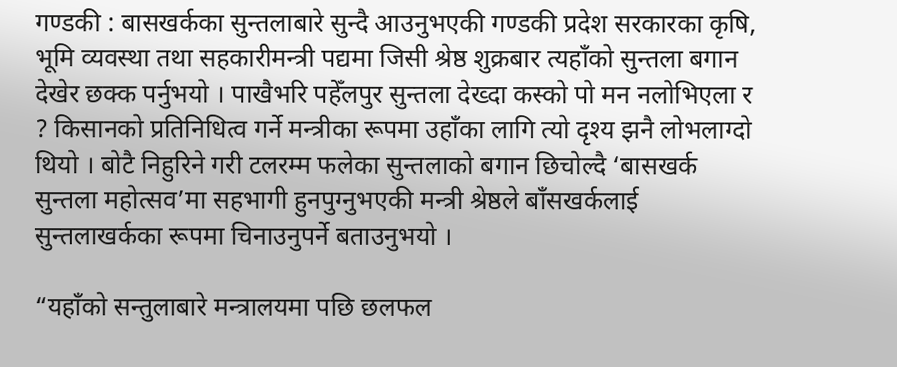गण्डकी : बासखर्कका सुन्तलाबारे सुन्दै आउनुभएकी गण्डकी प्रदेश सरकारका कृषि, भूमि व्यवस्था तथा सहकारीमन्त्री पद्यमा जिसी श्रेष्ठ शुक्रबार त्यहाँको सुन्तला बगान देखेर छक्क पर्नुभयो । पाखैभरि पहेँलपुर सुन्तला देख्दा कस्को पो मन नलोभिएला र ? किसानको प्रतिनिधित्व गर्ने मन्त्रीका रूपमा उहाँका लागि त्यो दृश्य झनै लोभलाग्दो थियो । बोटै निहुरिने गरी टलरम्म फलेका सुन्तलाको बगान छिचोल्दै ‘बासखर्क सुन्तला महोत्सव’मा सहभागी हुनपुग्नुभएकी मन्त्री श्रेष्ठले बाँसखर्कलाई सुन्तलाखर्कका रूपमा चिनाउनुपर्ने बताउनुभयो ।

“यहाँको सन्तुलाबारे मन्त्रालयमा पछि छलफल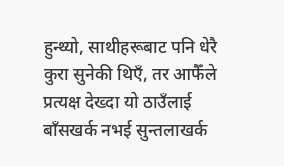हुन्थ्यो, साथीहरूबाट पनि धेरै कुरा सुनेकी थिएँ, तर आफैँले प्रत्यक्ष देख्दा यो ठाउँलाई बाँसखर्क नभई सुन्तलाखर्क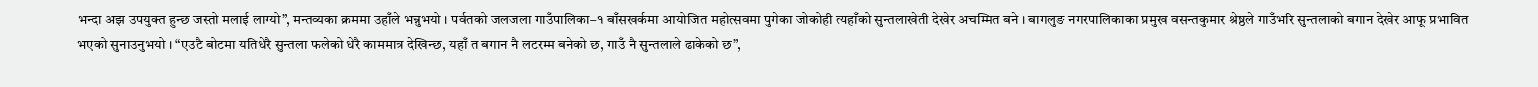भन्दा अझ उपयुक्त हुन्छ जस्तो मलाई लाग्यो”, मन्तव्यका क्रममा उहाँले भन्नुभयो । पर्वतको जलजला गाउँपालिका–१ बाँसखर्कमा आयोजित महोत्सवमा पुगेका जोकोही त्यहाँको सुन्तलाखेती देखेर अचम्मित बने । बागलुङ नगरपालिकाका प्रमुख वसन्तकुमार श्रेष्ठले गाउँभरि सुन्तलाको बगान देखेर आफू प्रभावित भएको सुनाउनुभयो । “एउटै बोटमा यतिधेरै सुन्तला फलेको धेरै काममात्र देखिन्छ, यहाँ त बगान नै लटरम्म बनेको छ, गाउँ नै सुन्तलाले ढाकेको छ”,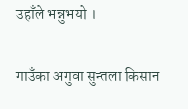उहाँले भन्नुभयो ।

गाउँका अगुवा सुन्तला किसान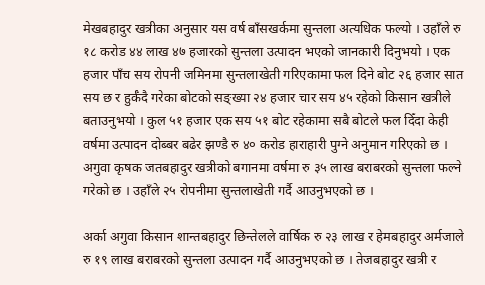मेखबहादुर खत्रीका अनुसार यस वर्ष बाँसखर्कमा सुन्तला अत्यधिक फल्यो । उहाँले रु १८ करोड ४४ लाख ४७ हजारको सुन्तला उत्पादन भएको जानकारी दिनुभयो । एक हजार पाँच सय रोपनी जमिनमा सुन्तलाखेती गरिएकामा फल दिने बोट २६ हजार सात सय छ र हुर्कँदै गरेका बोटको सङ्ख्या २४ हजार चार सय ४५ रहेको किसान खत्रीले बताउनुभयो । कुल ५१ हजार एक सय ५१ बोट रहेकामा सबै बोटले फल दिँदा केही वर्षमा उत्पादन दोब्बर बढेर झण्डै रु ४० करोड हाराहारी पुग्ने अनुमान गरिएको छ । अगुवा कृषक जतबहादुर खत्रीको बगानमा वर्षमा रु ३५ लाख बराबरको सुन्तला फल्ने गरेको छ । उहाँले २५ रोपनीमा सुन्तलाखेती गर्दै आउनुभएको छ ।

अर्का अगुवा किसान शान्तबहादुर छिन्तेलले वार्षिक रु २३ लाख र हेमबहादुर अर्मजाले रु १९ लाख बराबरको सुन्तला उत्पादन गर्दै आउनुभएको छ । तेजबहादुर खत्री र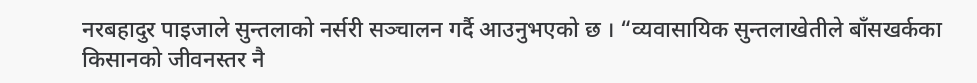नरबहादुर पाइजाले सुन्तलाको नर्सरी सञ्चालन गर्दै आउनुभएको छ । “व्यवासायिक सुन्तलाखेतीले बाँसखर्कका किसानको जीवनस्तर नै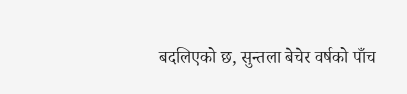बदलिएको छ, सुन्तला बेचेर वर्षको पाँच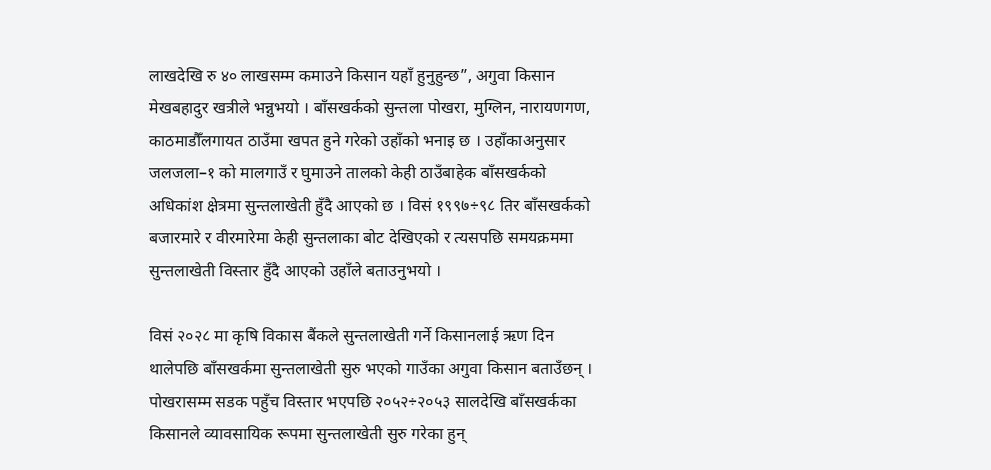लाखदेखि रु ४० लाखसम्म कमाउने किसान यहाँ हुनुहुन्छ”, अगुवा किसान मेखबहादुर खत्रीले भन्नुभयो । बाँसखर्कको सुन्तला पोखरा, मुग्लिन, नारायणगण, काठमाडौँलगायत ठाउँमा खपत हुने गरेको उहाँको भनाइ छ । उहाँकाअनुसार जलजला–१ को मालगाउँ र घुमाउने तालको केही ठाउँबाहेक बाँसखर्कको अधिकांश क्षेत्रमा सुन्तलाखेती हुँदै आएको छ । विसं १९९७÷९८ तिर बाँसखर्कको बजारमारे र वीरमारेमा केही सुन्तलाका बोट देखिएको र त्यसपछि समयक्रममा सुन्तलाखेती विस्तार हुँदै आएको उहाँले बताउनुभयो ।

विसं २०२८ मा कृषि विकास बैंकले सुन्तलाखेती गर्ने किसानलाई ऋण दिन थालेपछि बाँसखर्कमा सुन्तलाखेती सुरु भएको गाउँका अगुवा किसान बताउँछन् । पोखरासम्म सडक पहुँच विस्तार भएपछि २०५२÷२०५३ सालदेखि बाँसखर्कका किसानले व्यावसायिक रूपमा सुन्तलाखेती सुरु गरेका हुन्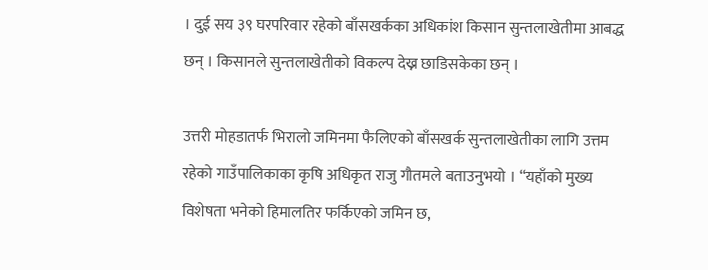। दुई सय ३९ घरपरिवार रहेको बाँसखर्कका अधिकांश किसान सुन्तलाखेतीमा आबद्ध छन् । किसानले सुन्तलाखेतीको विकल्प देख्न छाडिसकेका छन् ।

उत्तरी मोहडातर्फ भिरालो जमिनमा फैलिएको बाँसखर्क सुन्तलाखेतीका लागि उत्तम रहेको गाउँपालिकाका कृषि अधिकृत राजु गौतमले बताउनुभयो । “यहाँको मुख्य विशेषता भनेको हिमालतिर फर्किएको जमिन छ,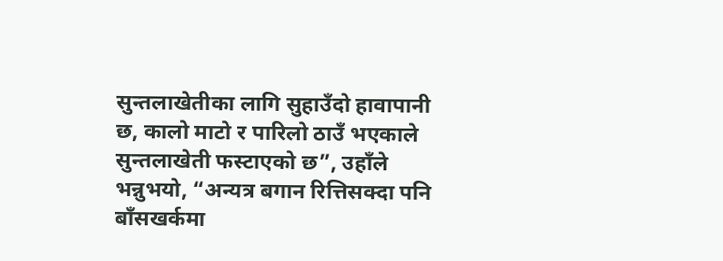सुन्तलाखेतीका लागि सुहाउँदो हावापानी छ, कालो माटो र पारिलो ठाउँ भएकाले सुन्तलाखेती फस्टाएको छ”, उहाँले भन्नुभयो, “अन्यत्र बगान रित्तिसक्दा पनि बाँसखर्कमा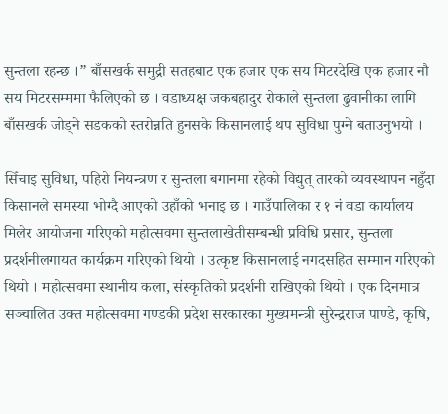सुन्तला रहन्छ ।” बाँसखर्क समुद्री सतहबाट एक हजार एक सय मिटरदेखि एक हजार नौ सय मिटरसम्ममा फैलिएको छ । वडाध्यक्ष जकबहादुर रोकाले सुन्तला ढुवानीका लागि बाँसखर्क जोड्ने सडकको स्तरोन्नति हुनसके किसानलाई थप सुविधा पुग्ने बताउनुभयो ।

सिँचाइ सुविधा, पहिरो नियन्त्रण र सुन्तला बगानमा रहेको विद्युत् तारको व्यवस्थापन नहुँदा किसानले समस्या भोग्दै आएको उहाँको भनाइ छ । गाउँपालिका र १ नं वडा कार्यालय मिलेर आयोजना गरिएको महोत्सवमा सुन्तलाखेतीसम्बन्धी प्रविधि प्रसार, सुन्तला प्रदर्शनीलगायत कार्यक्रम गरिएको थियो । उत्कृष्ट किसानलाई नगदसहित सम्मान गरिएको थियो । महोत्सवमा स्थानीय कला, संस्कृतिको प्रदर्शनी राखिएको थियो । एक दिनमात्र सञ्चालित उक्त महोत्सवमा गण्डकी प्रदेश सरकारका मुख्यमन्त्री सुरेन्द्रराज पाण्डे, कृषि,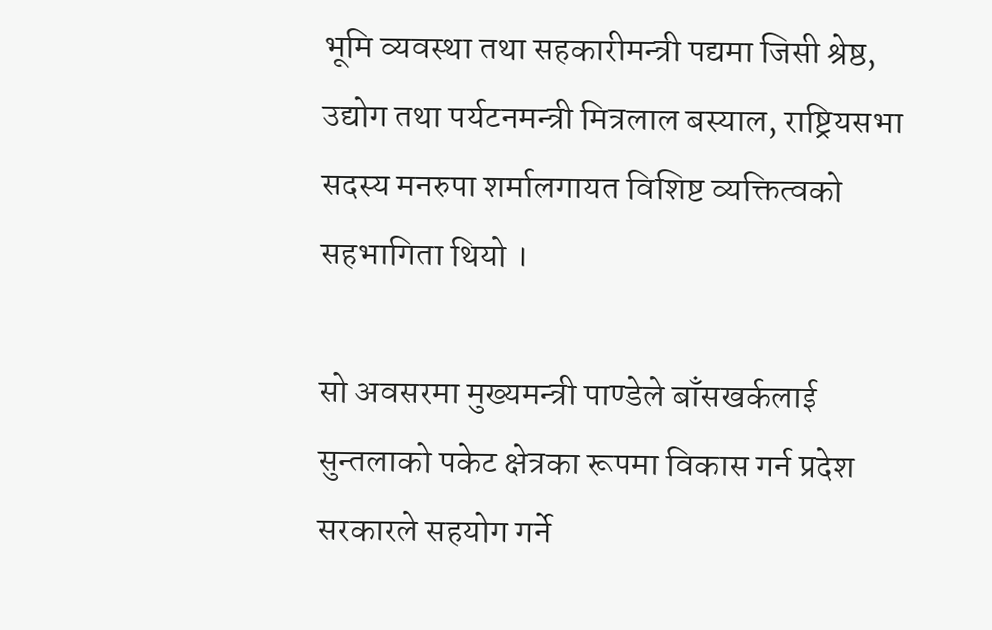भूमि व्यवस्था तथा सहकारीमन्त्री पद्यमा जिसी श्रेष्ठ, उद्योग तथा पर्यटनमन्त्री मित्रलाल बस्याल, राष्ट्रियसभा सदस्य मनरुपा शर्मालगायत विशिष्ट व्यक्तित्वको सहभागिता थियो ।

सो अवसरमा मुख्यमन्त्री पाण्डेले बाँसखर्कलाई सुन्तलाको पकेट क्षेत्रका रूपमा विकास गर्न प्रदेश सरकारले सहयोग गर्ने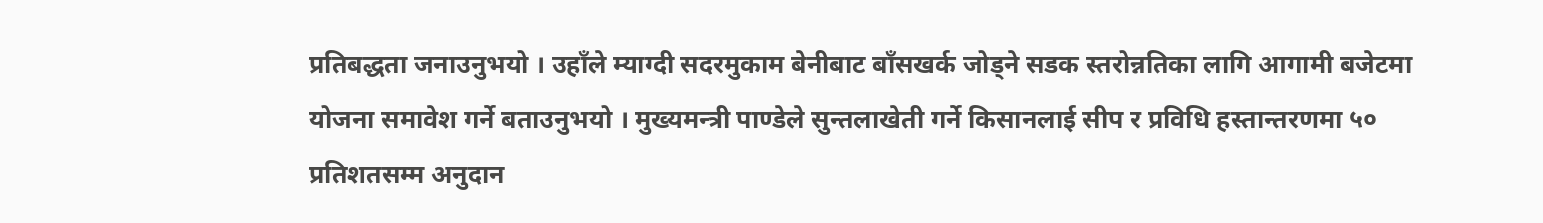प्रतिबद्धता जनाउनुभयो । उहाँले म्याग्दी सदरमुकाम बेनीबाट बाँसखर्क जोड्ने सडक स्तरोन्नतिका लागि आगामी बजेटमा योजना समावेश गर्ने बताउनुभयो । मुख्यमन्त्री पाण्डेले सुन्तलाखेती गर्ने किसानलाई सीप र प्रविधि हस्तान्तरणमा ५० प्रतिशतसम्म अनुदान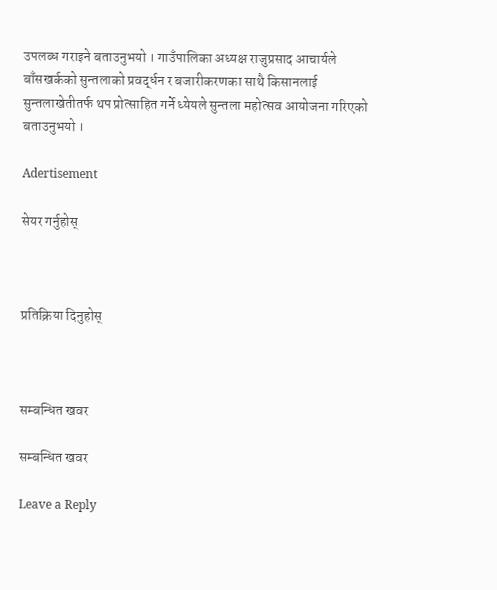उपलब्ध गराइने बताउनुभयो । गाउँपालिका अध्यक्ष राजुप्रसाद आचार्यले बाँसखर्कको सुन्तलाको प्रवर्द्धन र बजारीकरणका साथै किसानलाई सुन्तलाखेतीतर्फ थप प्रोत्साहित गर्ने ध्येयले सुन्तला महोत्सव आयोजना गरिएको बताउनुभयो ।

Adertisement

सेयर गर्नुहोस्



प्रतिक्रिया दिनुहोस्



सम्बन्धित खवर

सम्बन्धित खवर

Leave a Reply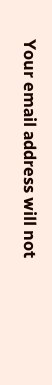Your email address will not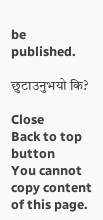be published.

छुटाउनुभयो कि?

Close
Back to top button
You cannot copy content of this page.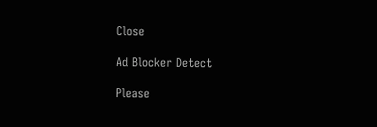Close

Ad Blocker Detect

Please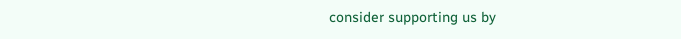consider supporting us by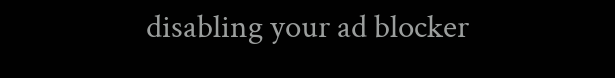disabling your ad blocker